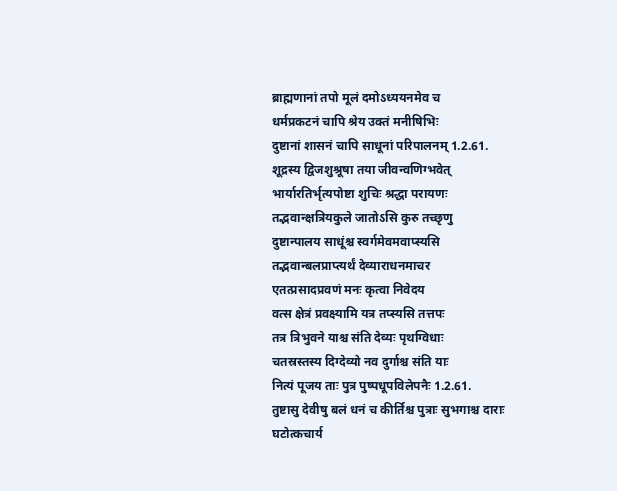ब्राह्मणानां तपो मूलं दमोऽध्ययनमेव च
धर्मप्रकटनं चापि श्रेय उक्तं मनीषिभिः
दुष्टानां शासनं चापि साधूनां परिपालनम् 1.2.61.
शूद्रस्य द्विजशुश्रूषा तया जीवन्वणिग्भवेत्
भार्यारतिर्भृत्यपोष्टा शुचिः श्रद्धा परायणः
तद्भवान्क्षत्रियकुले जातोऽसि कुरु तच्छृणु
दुष्टान्पालय साधूंश्च स्वर्गमेवमवाप्स्यसि
तद्भवान्बलप्राप्त्यर्थं देव्याराधनमाचर
एतत्प्रसादप्रवणं मनः कृत्वा निवेदय
वत्स क्षेत्रं प्रवक्ष्यामि यत्र तप्स्यसि तत्तपः
तत्र त्रिभुवने याश्च संति देव्यः पृथग्विधाः
चतस्रस्तस्य दिग्देव्यो नव दुर्गाश्च संति याः
नित्यं पूजय ताः पुत्र पुष्पधूपविलेपनैः 1.2.61.
तुष्टासु देवीषु बलं धनं च कीर्तिश्च पुत्राः सुभगाश्च दाराः
घटोत्कचार्य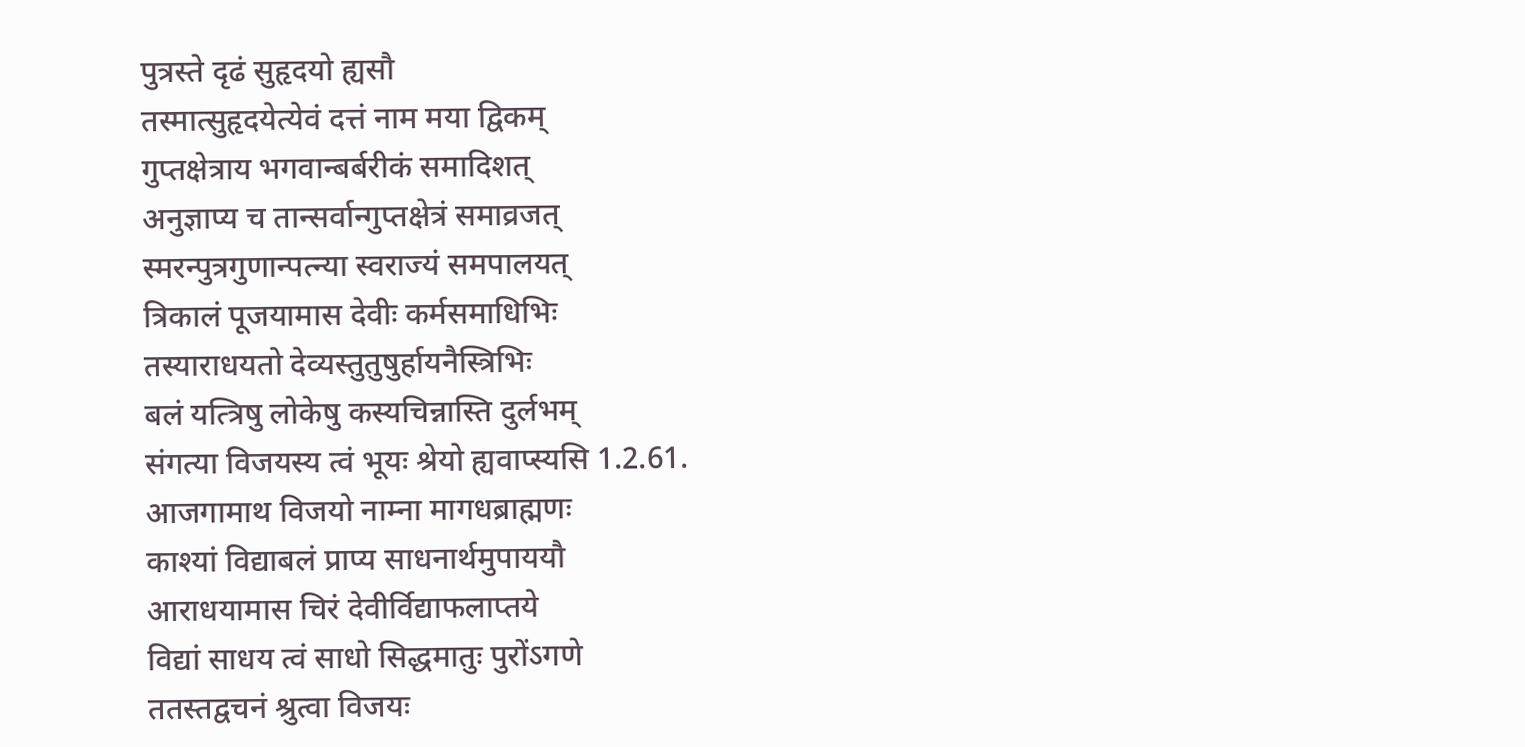पुत्रस्ते दृढं सुहृदयो ह्यसौ
तस्मात्सुहृदयेत्येवं दत्तं नाम मया द्विकम्
गुप्तक्षेत्राय भगवान्बर्बरीकं समादिशत्
अनुज्ञाप्य च तान्सर्वान्गुप्तक्षेत्रं समाव्रजत्
स्मरन्पुत्रगुणान्पत्न्या स्वराज्यं समपालयत्
त्रिकालं पूजयामास देवीः कर्मसमाधिभिः
तस्याराधयतो देव्यस्तुतुषुर्हायनैस्त्रिभिः
बलं यत्त्रिषु लोकेषु कस्यचिन्नास्ति दुर्लभम्
संगत्या विजयस्य त्वं भूयः श्रेयो ह्यवाप्स्यसि 1.2.61.
आजगामाथ विजयो नाम्ना मागधब्राह्मणः
काश्यां विद्याबलं प्राप्य साधनार्थमुपाययौ
आराधयामास चिरं देवीर्विद्याफलाप्तये
विद्यां साधय त्वं साधो सिद्धमातुः पुरोंऽगणे
ततस्तद्वचनं श्रुत्वा विजयः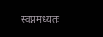स्वप्नमध्यतः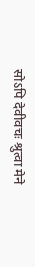सोऽपि देवीवचः श्रुत्वा मेने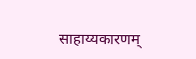साहाय्यकारणम्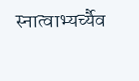स्नात्वाभ्यर्च्यैव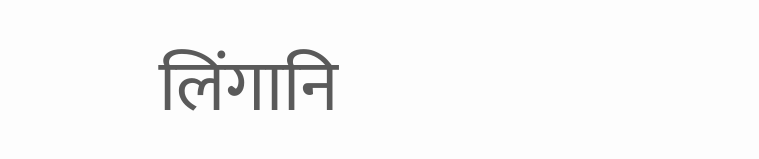लिंगानि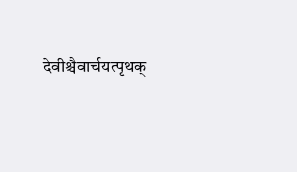देवीश्चैवार्चयत्पृथक्